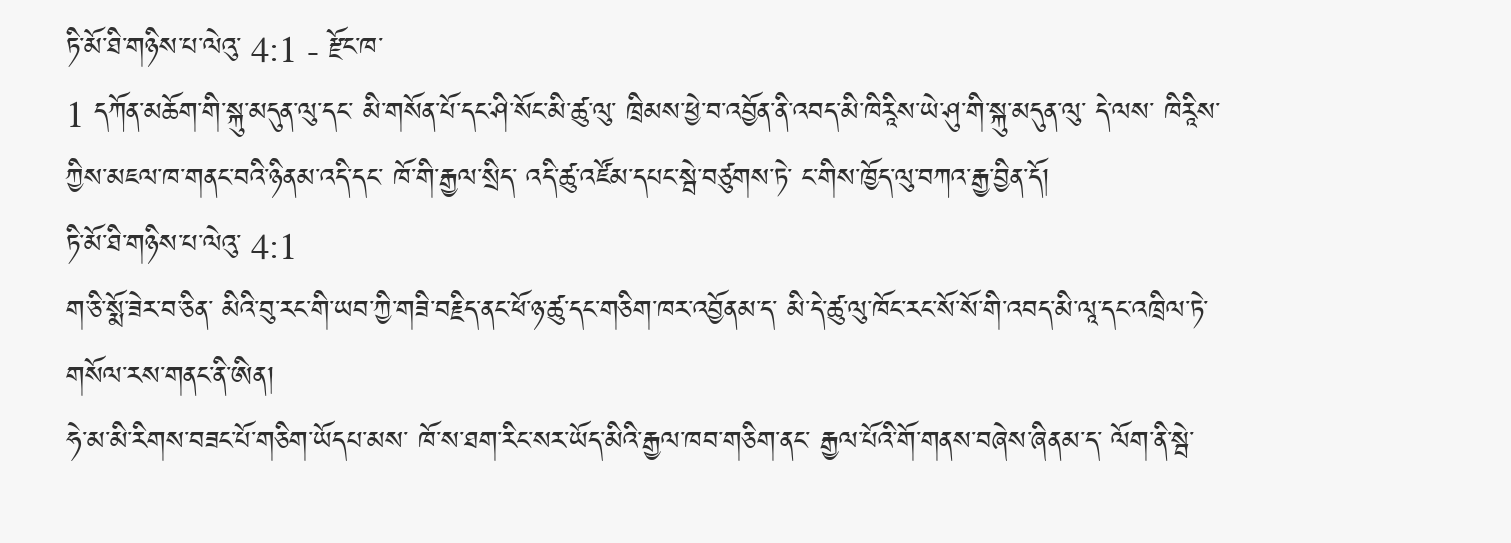ཏི་མོ་ཐི་གཉིས་པ་ལེའུ་ 4:1 - རྫོང་ཁ་
1 དཀོན་མཆོག་གི་སྐུ་མདུན་ལུ་དང་ མི་གསོན་པོ་དང་ཤི་སོང་མི་ཚུ་ལུ་ ཁྲིམས་ཕྱེ་བ་འབྱོན་ནི་འབད་མི་ཁིརཱིས་ཡེ་ཤུ་གི་སྐུ་མདུན་ལུ་ དེ་ལས་ ཁིརཱིས་ཀྱིས་མཇལ་ཁ་གནང་བའི་ཉིནམ་འདི་དང་ ཁོ་གི་རྒྱལ་སྲིད་ འདི་ཚུ་འཛོམ་དཔང་སྦེ་བཙུགས་ཏེ་ ང་གིས་ཁྱོད་ལུ་བཀའ་རྒྱ་བྱིན་དོ།
ཏི་མོ་ཐི་གཉིས་པ་ལེའུ་ 4:1
ག་ཅི་སྨོ་ཟེར་བ་ཅིན་ མིའི་བུ་རང་གི་ཡབ་ཀྱི་གཟི་བརྗིད་ནང་ཕོ་ཉ་ཚུ་དང་གཅིག་ཁར་འབྱོནམ་ད་ མི་དེ་ཚུ་ལུ་ཁོང་རང་སོ་སོ་གི་འབད་མི་ལཱ་དང་འཁྲིལ་ཏེ་ གསོལ་རས་གནང་ནི་ཨིན།
ཧེ་མ་མི་རིགས་བཟང་པོ་གཅིག་ཡོདཔ་མས་ ཁོ་ས་ཐག་རིང་སར་ཡོད་མིའི་རྒྱལ་ཁབ་གཅིག་ནང་ རྒྱལ་པོའི་གོ་གནས་བཞེས་ཞིནམ་ད་ ལོག་ནི་སྦེ་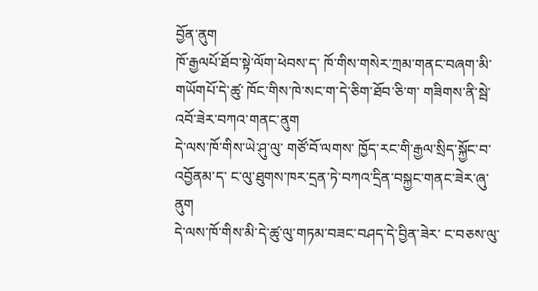བྱོན་ནུག
ཁོ་རྒྱལཔོ་ཐོབ་སྟེ་ལོག་ཕེབས་ད་ ཁོ་གིས་གསེར་ཀྲམ་གནང་བཞག་མི་གཡོགཔོ་དེ་ཚུ་ ཁོང་གིས་ཁེ་སང་ག་དེ་ཅིག་ཐོབ་ཅི་ག་ གཟིགས་ནི་སྦེ་ འབོ་ཟེར་བཀའ་གནང་ནུག
དེ་ལས་ཁོ་གིས་ཡེ་ཤུ་ལུ་ གཙོ་བོ་ལགས་ ཁྱོད་རང་གི་རྒྱལ་སྲིད་སྐྱོང་བ་འབྱོནམ་ད་ ང་ལུ་ཐུགས་ཁར་དྲན་ཏེ་བཀའ་དྲིན་བསྐྱང་གནང་ཟེར་ཞུ་ནུག
དེ་ལས་ཁོ་གིས་མི་དེ་ཚུ་ལུ་གཏམ་བཟང་བཤད་དེ་བྱིན་ཟེར་ ང་བཅས་ལུ་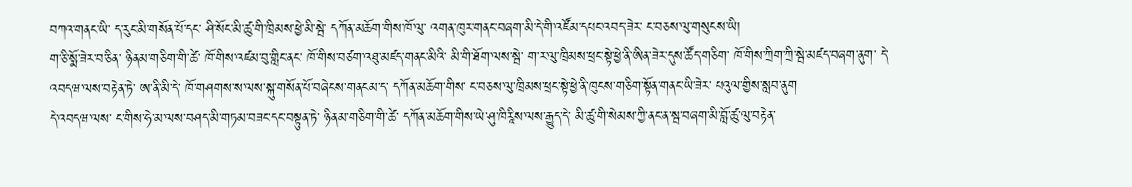བཀའ་གནང་ཡི་ ད་རུང་མི་གསོན་པོ་དང་ ཤི་སོང་མི་ཚུ་གི་ཁྲིམས་ཕྱེ་མི་སྦེ་ དཀོན་མཆོག་གིས་ཁོ་ལུ་ འགན་ཁུར་གནང་བཞག་མི་དེ་གི་འཛོམ་དཔང་འབད་ཟེར་ ང་བཅས་ལུ་གསུངས་ཡི།
ག་ཅི་སྨོ་ཟེར་བ་ཅིན་ ཉིནམ་གཅིག་གི་ཚེ་ ཁོ་གིས་འཛམ་བུ་གླིང་ནང་ ཁོ་གིས་བཙག་འཐུ་མཛད་གནང་མིའི་ མི་གི་ཐོག་ལས་སྦེ་ ག་ར་ལུ་ཁྲིམས་ཕྲང་སྟེ་ཕྱེ་ནི་ཨིན་ཟེར་དུས་ཚོད་གཅིག་ ཁོ་གིས་ཀྲིག་ཀྲི་སྦེ་མཛད་བཞག་ནུག་ དེ་འབདཝ་ལས་བརྟེན་ཏེ་ ཨ་ནི་མི་དེ་ ཁོ་གཤགས་ས་ལས་སྐུ་གསོན་པོ་བཞེངས་གནངམ་ད་ དཀོན་མཆོག་གིས་ ང་བཅས་ལུ་ཁྲིམས་ཕྲང་སྟེ་ཕྱེ་ནི་ཁུངས་གཅིག་སྟོན་གནང་ཡི་ཟེར་ པའུལ་གྱིས་སླབ་ནུག
དེ་འབདཝ་ལས་ ང་གིས་ཧེ་མ་ལས་བཤད་མི་གཏམ་བཟང་དང་བསྟུན་ཏེ་ ཉིནམ་གཅིག་གི་ཚེ་ དཀོན་མཆོག་གིས་ཡེ་ཤུ་ཁིརཱིས་ལས་རྒྱུད་དེ་ མི་ཚུ་གི་སེམས་ཀྱི་ནང་ན་སྦ་བཞག་མི་བློ་ཚུ་ལུ་བརྟེན་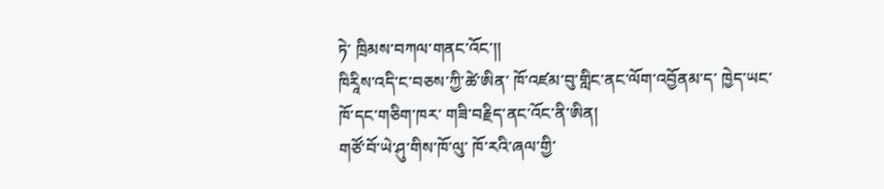ཏེ་ ཁྲིམས་བཀལ་གནང་འོང་།།
ཁིརཱིས་འདི་ང་བཅས་ཀྱི་ཚེ་ཨིན་ ཁོ་འཛམ་བུ་གླིང་ནང་ལོག་འབྱོནམ་ད་ ཁྱེད་ཡང་ཁོ་དང་གཅིག་ཁར་ གཟི་བརྗིད་ནང་འོང་ནི་ཨིན།
གཙོ་བོ་ཡེ་ཤུ་གིས་ཁོ་ལུ་ ཁོ་རའི་ཞལ་གྱི་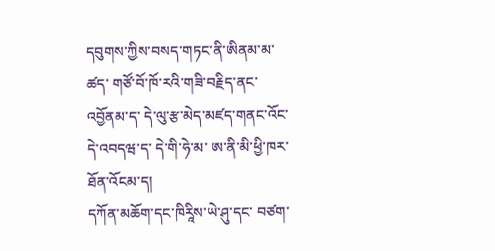དབུགས་ཀྱིས་བསད་གཏང་ནི་ཨིནམ་མ་ཚད་ གཙོ་བོ་ཁོ་རའི་གཟི་བརྗིད་ནང་འབྱོནམ་ད་ དེ་ལུ་རྩ་མེད་མཛད་གནང་འོང་ དེ་འབདཝ་ད་ དེ་གི་ཧེ་མ་ ཨ་ནི་མི་ཕྱི་ཁར་ཐོན་འོངམ་ད།
དཀོན་མཆོག་དང་ཁིརཱིས་ཡེ་ཤུ་དང་ བཙག་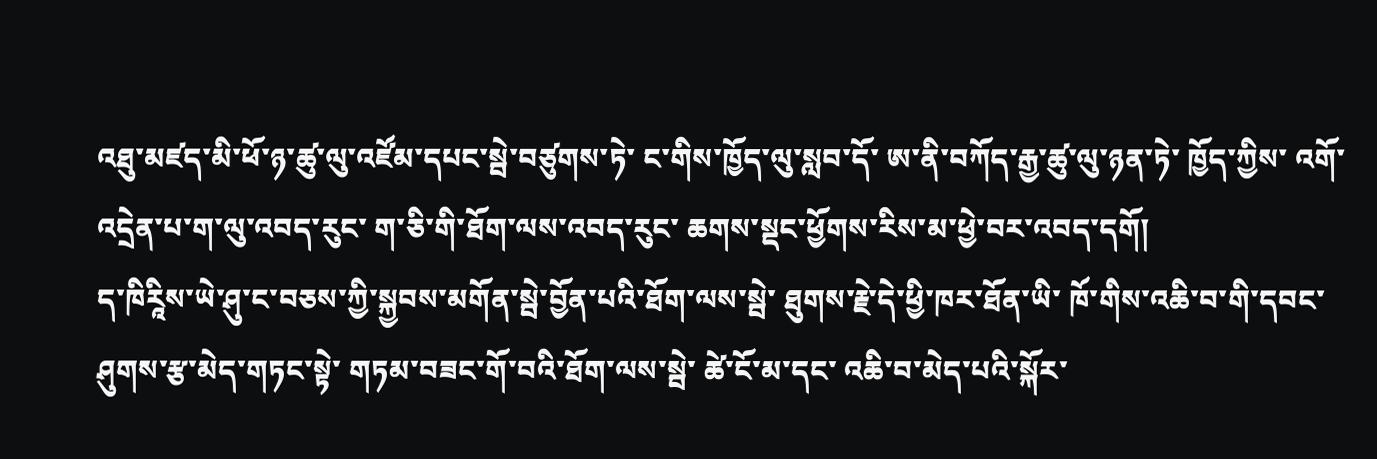འཐུ་མཛད་མི་ཕོ་ཉ་ཚུ་ལུ་འཛོམ་དཔང་སྦེ་བཙུགས་ཏེ་ ང་གིས་ཁྱོད་ལུ་སླབ་དོ་ ཨ་ནི་བཀོད་རྒྱ་ཚུ་ལུ་ཉན་ཏེ་ ཁྱོད་ཀྱིས་ འགོ་འདྲེན་པ་ག་ལུ་འབད་རུང་ ག་ཅི་གི་ཐོག་ལས་འབད་རུང་ ཆགས་སྡང་ཕྱོགས་རིས་མ་ཕྱེ་བར་འབད་དགོ།
ད་ཁིརཱིས་ཡེ་ཤུ་ང་བཅས་ཀྱི་སྐྱབས་མགོན་སྦེ་བྱོན་པའི་ཐོག་ལས་སྦེ་ ཐུགས་རྗེ་དེ་ཕྱི་ཁར་ཐོན་ཡི་ ཁོ་གིས་འཆི་བ་གི་དབང་ཤུགས་རྩ་མེད་གཏང་སྟེ་ གཏམ་བཟང་གོ་བའི་ཐོག་ལས་སྦེ་ ཚེ་ངོ་མ་དང་ འཆི་བ་མེད་པའི་སྐོར་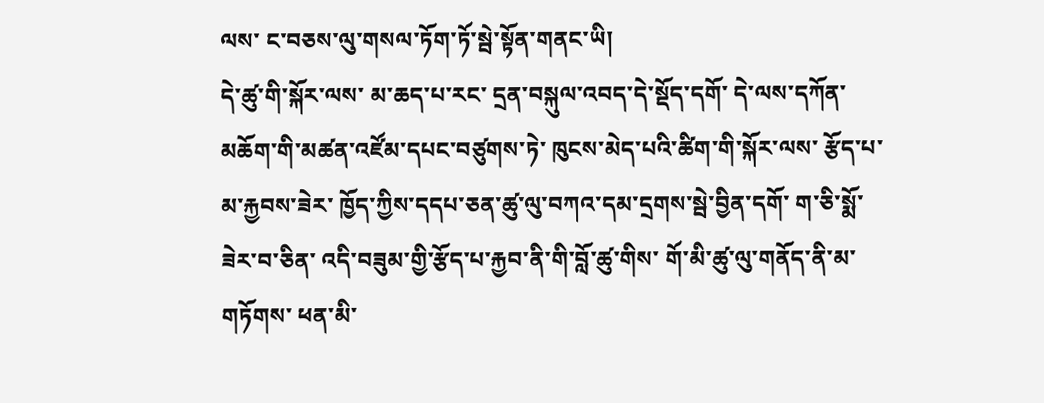ལས་ ང་བཅས་ལུ་གསལ་ཏོག་ཏོ་སྦེ་སྟོན་གནང་ཡི།
དེ་ཚུ་གི་སྐོར་ལས་ མ་ཆད་པ་རང་ དྲན་བསྐུལ་འབད་དེ་སྡོད་དགོ་ དེ་ལས་དཀོན་མཆོག་གི་མཚན་འཛོམ་དཔང་བཙུགས་ཏེ་ ཁུངས་མེད་པའི་ཚིག་གི་སྐོར་ལས་ རྩོད་པ་མ་རྐྱབས་ཟེར་ ཁྱོད་ཀྱིས་དདཔ་ཅན་ཚུ་ལུ་བཀའ་དམ་དྲགས་སྦེ་བྱིན་དགོ་ ག་ཅི་སྨོ་ཟེར་བ་ཅིན་ འདི་བཟུམ་གྱི་རྩོད་པ་རྐྱབ་ནི་གི་བློ་ཚུ་གིས་ གོ་མི་ཚུ་ལུ་གནོད་ནི་མ་གཏོགས་ ཕན་མི་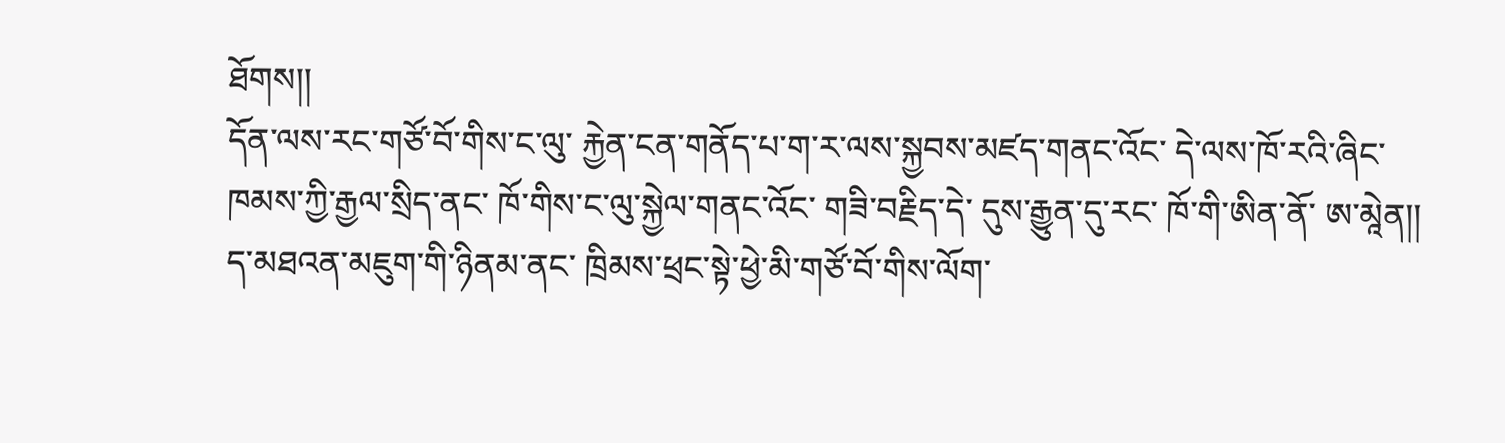ཐོགས།།
དོན་ལས་རང་གཙོ་བོ་གིས་ང་ལུ་ རྐྱེན་ངན་གནོད་པ་ག་ར་ལས་སྐྱབས་མཛད་གནང་འོང་ དེ་ལས་ཁོ་རའི་ཞིང་ཁམས་ཀྱི་རྒྱལ་སྲིད་ནང་ ཁོ་གིས་ང་ལུ་སྐྱེལ་གནང་འོང་ གཟི་བརྗིད་དེ་ དུས་རྒྱུན་དུ་རང་ ཁོ་གི་ཨིན་ནོ་ ཨ་མཱེན།།
ད་མཐའན་མཇུག་གི་ཉིནམ་ནང་ ཁྲིམས་ཕྲང་སྟེ་ཕྱེ་མི་གཙོ་བོ་གིས་ལོག་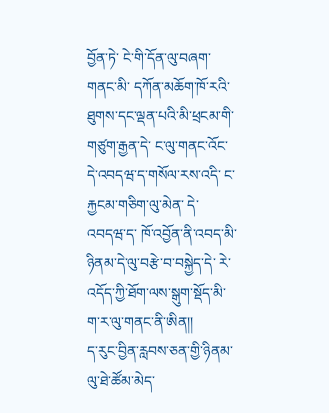བྱོན་ཏེ་ ངེ་གི་དོན་ལུ་བཞག་གནང་མི་ དཀོན་མཆོག་ཁོ་རའི་ཐུགས་དང་ལྡན་པའི་མི་ཕྲངམ་གི་གཙུག་རྒྱན་དེ་ ང་ལུ་གནང་འོང་ དེ་འབདཝ་ད་གསོལ་རས་འདི་ ང་རྐྱངམ་གཅིག་ལུ་མེན་ དེ་འབདཝ་ད་ ཁོ་འབྱོན་ནི་འབད་མི་ཉིནམ་དེ་ལུ་བརྩེ་བ་བསྐྱེད་དེ་ རེ་འདོད་ཀྱི་ཐོག་ལས་སྒུག་སྡོད་མི་ག་ར་ལུ་གནང་ནི་ཨིན།།
ད་རུང་བྱིན་རླབས་ཅན་གྱི་ཉིནམ་ལུ་ཐེ་ཚོམ་མེད་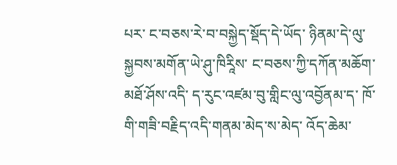པར་ ང་བཅས་རེ་བ་བསྐྱེད་སྡོད་དེ་ཡོད་ ཉིནམ་དེ་ལུ་སྐྱབས་མགོན་ཡེ་ཤུ་ཁིརཱིས་ ང་བཅས་ཀྱི་དཀོན་མཆོག་མཐོ་ཤོས་འདི་ ད་རུང་འཛམ་བུ་གླིང་ལུ་འབྱོནམ་ད་ ཁོ་གི་གཟི་བརྗིད་འདི་གནམ་མེད་ས་མེད་ འོད་ཆེམ་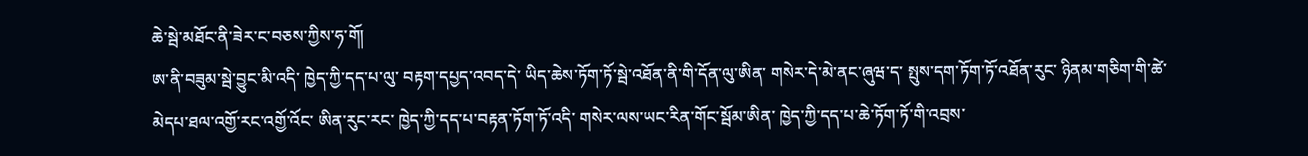ཆེ་སྦེ་མཐོང་ནི་ཟེར་ང་བཅས་ཀྱིས་ཧ་གོ།
ཨ་ནི་བཟུམ་སྦེ་བྱུང་མི་འདི་ ཁྱེད་ཀྱི་དད་པ་ལུ་ བརྟག་དཔྱད་འབད་དེ་ ཡིད་ཆེས་ཏོག་ཏོ་སྦེ་འཐོན་ནི་གི་དོན་ལུ་ཨིན་ གསེར་དེ་མེ་ནང་ཞུཝ་ད་ སྤུས་དག་ཏོག་ཏོ་འཐོན་རུང་ ཉིནམ་གཅིག་གི་ཚེ་མེདཔ་ཐལ་འགྱོ་རང་འགྱོ་འོང་ ཨིན་རུང་རང་ ཁྱེད་ཀྱི་དད་པ་བརྟན་ཏོག་ཏོ་འདི་ གསེར་ལས་ཡང་རིན་གོང་སྦོམ་ཨིན་ ཁྱེད་ཀྱི་དད་པ་ཆེ་ཏོག་ཏོ་གི་འབྲས་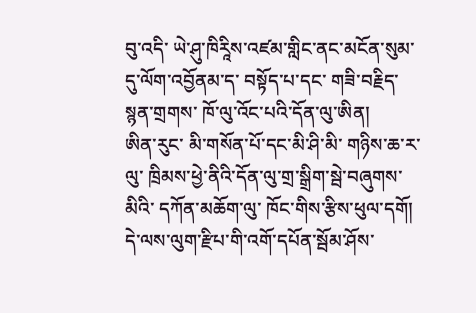བུ་འདི་ ཡེ་ཤུ་ཁིརཱིས་འཛམ་གླིང་ནང་མངོན་སུམ་དུ་ལོག་འབྱོནམ་ད་ བསྟོད་པ་དང་ གཟི་བརྗིད་ སྙན་གྲགས་ ཁོ་ལུ་འོང་པའི་དོན་ལུ་ཨིན།
ཨིན་རུང་ མི་གསོན་པོ་དང་མི་ཤི་མི་ གཉིས་ཆ་ར་ལུ་ ཁྲིམས་ཕྱེ་ནིའི་དོན་ལུ་གྲ་སྒྲིག་སྦེ་བཞུགས་མིའི་ དཀོན་མཆོག་ལུ་ ཁོང་གིས་རྩིས་ཕུལ་དགོ།
དེ་ལས་ལུག་རྫིཔ་གི་འགོ་དཔོན་སྦོམ་ཤོས་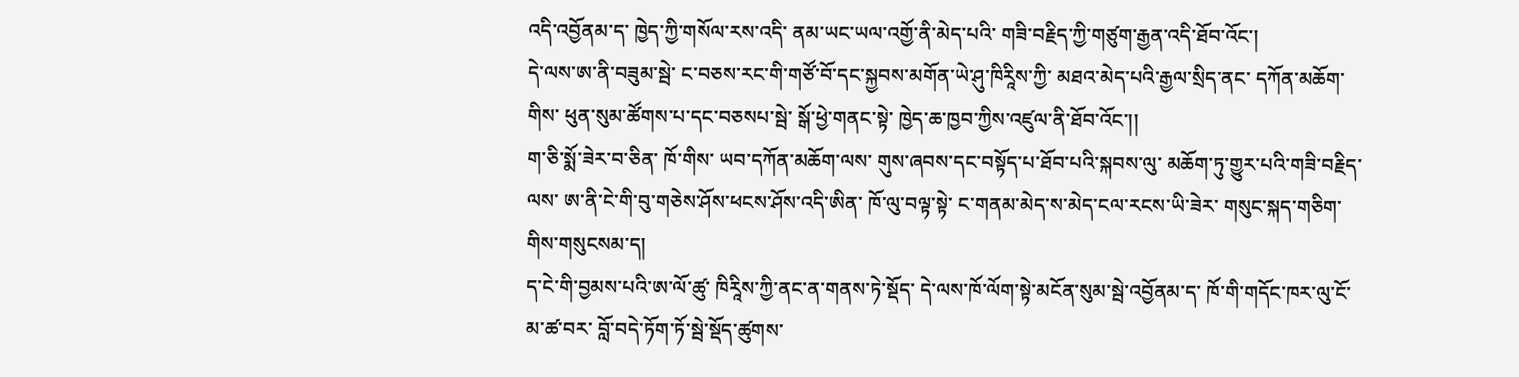འདི་འབྱོནམ་ད་ ཁྱེད་ཀྱི་གསོལ་རས་འདི་ ནམ་ཡང་ཡལ་འགྱོ་ནི་མེད་པའི་ གཟི་བརྗིད་ཀྱི་གཙུག་རྒྱན་འདི་ཐོབ་འོང་།
དེ་ལས་ཨ་ནི་བཟུམ་སྦེ་ ང་བཅས་རང་གི་གཙོ་བོ་དང་སྐྱབས་མགོན་ཡེ་ཤུ་ཁིརཱིས་ཀྱི་ མཐའ་མེད་པའི་རྒྱལ་སྲིད་ནང་ དཀོན་མཆོག་གིས་ ཕུན་སུམ་ཚོགས་པ་དང་བཅསཔ་སྦེ་ སྒོ་ཕྱེ་གནང་སྟེ་ ཁྱེད་ཆ་ཁྱབ་ཀྱིས་འཛུལ་ནི་ཐོབ་འོང་།།
ག་ཅི་སྨོ་ཟེར་བ་ཅིན་ ཁོ་གིས་ ཡབ་དཀོན་མཆོག་ལས་ གུས་ཞབས་དང་བསྟོད་པ་ཐོབ་པའི་སྐབས་ལུ་ མཆོག་ཏུ་གྱུར་པའི་གཟི་བརྗིད་ལས་ ཨ་ནི་ངེ་གི་བུ་གཅེས་ཤོས་ཕངས་ཤོས་འདི་ཨིན་ ཁོ་ལུ་བལྟ་སྟེ་ ང་གནམ་མེད་ས་མེད་ངལ་རངས་ཡི་ཟེར་ གསུང་སྐད་གཅིག་གིས་གསུངསམ་ད།
ད་ངེ་གི་བྱམས་པའི་ཨ་ལོ་ཚུ་ ཁིརཱིས་ཀྱི་ནང་ན་གནས་ཏེ་སྡོད་ དེ་ལས་ཁོ་ལོག་སྟེ་མངོན་སུམ་སྦེ་འབྱོནམ་ད་ ཁོ་གི་གདོང་ཁར་ལུ་ངོ་མ་ཚ་བར་ བློ་བདེ་ཏོག་ཏོ་སྦེ་སྡོད་ཚུགས་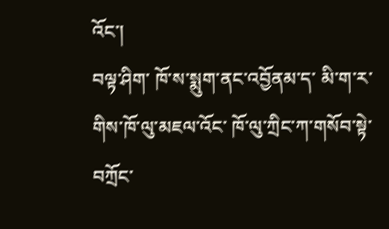འོང་།
བལྟ་ཤིག་ ཁོ་ས་སྨུག་ནང་འབྱོནམ་ད་ མི་ག་ར་གིས་ཁོ་ལུ་མཇལ་འོང་ ཁོ་ལུ་ཀྲིང་ཀ་གསོབ་སྟེ་བཀྲོང་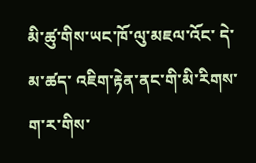མི་ཚུ་གིས་ཡང་ཁོ་ལུ་མཇལ་འོང་ དེ་མ་ཚད་ འཇིག་རྟེན་ནང་གི་མི་རིགས་ག་ར་གིས་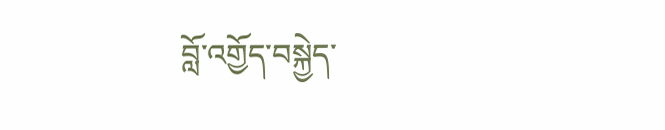བློ་འགྱོད་བསྐྱེད་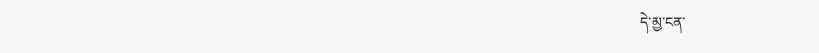དེ་མྱ་ངན་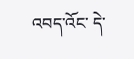འབད་འོང་ དེ་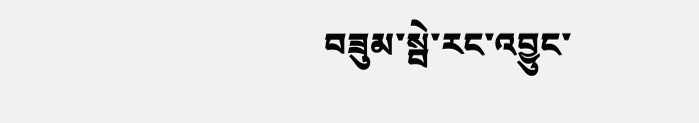བཟུམ་སྦེ་རང་འབྱུང་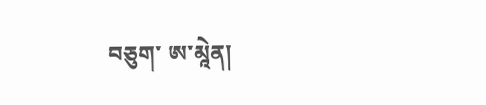བཅུག་ ཨ་མཱེན།